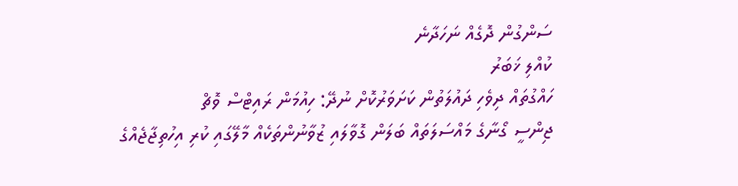ސަންގުން ދޮގެއް ނަހަދާނެ
ކުއްލި ޚަބަރު
ހައްގުތައް ދިވެހި ދައުލަތުން ކަށަވަރުކޮށް ނުދޭ: ހިއުމަން ރައިޓްސް ވޮޗް
ޖިންސީ ގޯނާގެ މައްސަލަތައް ބަލަން ގޮވާލައި ޒުވާނުންތަކެއް މާލޭގައި ކުރި އިހުތިޖާޖެއްގެ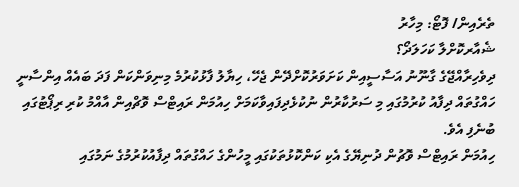ތެރެއިން/ ފޮޓޯ: މިހާރު
ޝެއާރކޮށްލާ ކަހަލަދޯ؟
ދިވެހިރާއްޖޭގެ ގާނޫނު އަސާސީއިން ކަށަވަރުކޮށްދޭން ޖެހޭ، ހިޔާލު ފާޅުކުރުމެ މިނިވަންކަން ފަދަ ބައެއް އިންސާނީ ހައްގުތައް ދިފާއު ކުރުމުގައި މި ސަރުކާރުން ނުކުޅެދިފައިވާކަމަށް ހިއުމަން ރައިޓްސް ވޮޗްއިން އާއްމު ކުރި ރިޕޯޓުގައި ބުނެފި އެވެ.
ހިއުމަން ރައިޓްސް ވޮޗުން ދުނިޔޭގެ އެކި ކަންކޮޅުތަކުގައި މީހުންގެ ހައްގުތައް ދިފާއުކުރުމުގެ ނަމުގައި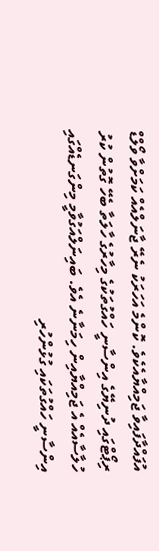އުފައްދާފައިވާ ޖަމިއްޔާއެކެވެ. ކޮންމެ އަހަރަކު ނެރޭ ޖާނަލްއެއް ކަމަށްވާ ވޯލްޑް ރިޕޯޓްގައި ދުނިޔޭގެ އިންސާނީ ހައްގުތަކުގެ މިހާރުގެ ހާލަތާ ބެހޭ ގޮތުން ކުރު ހުލާސާއެއް އެ ޖަމިއްޔާއިން ހިމަނާނެ އެވެ. ބައިނަލްއަގުވާމީ މިންގަނޑެއްގައި އިންސާނީ ހައްގުތަކައި ގުޅުންހުރި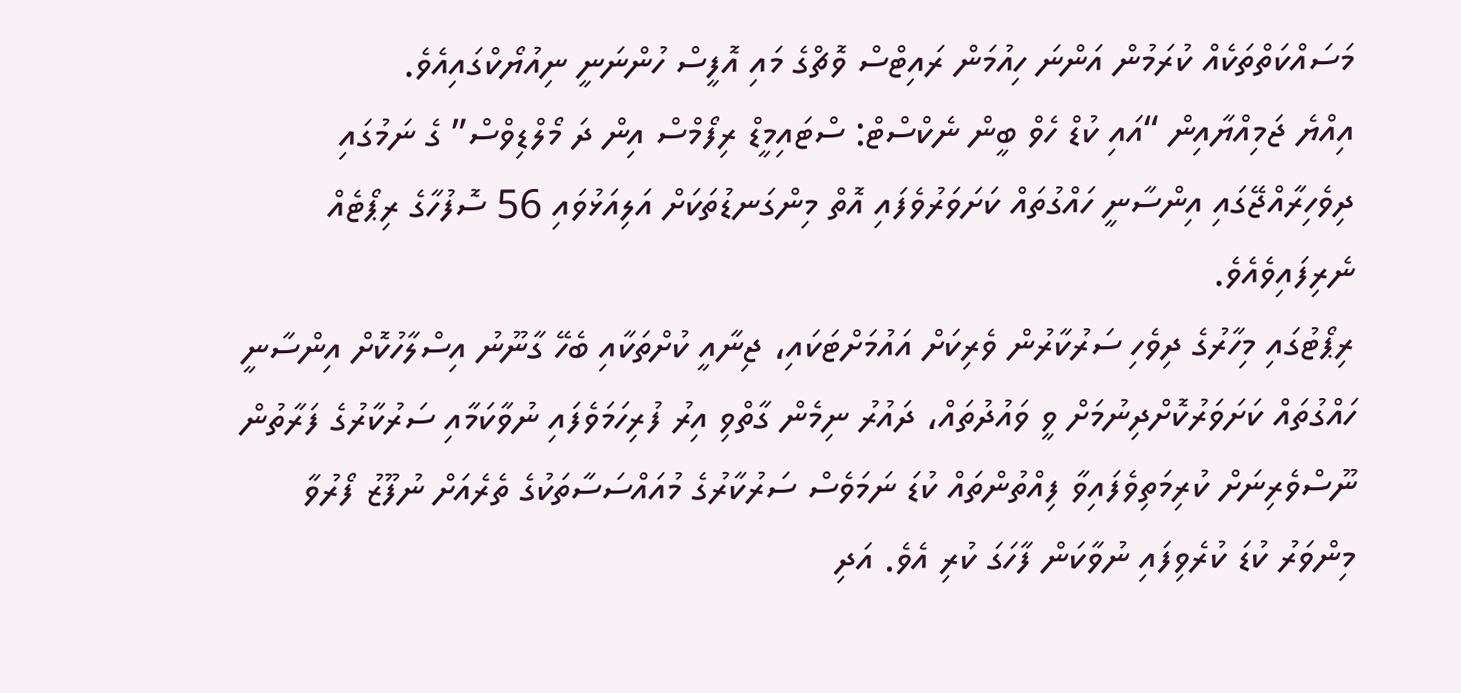މަސައްކަތްތަކެއް ކުރަމުން އަންނަ ހިއުމަން ރައިޓްސް ވޮޗްގެ މައި އޮފީސް ހުންނަނީ ނިއުޔޯކްގައިއެވެ.
އިއްޔެ ޖަމިއްޔާއިން “އައި ކުޑް ހެވް ބީން ނެކްސްޓް: ސްޓައިމީޑް ރިފޯމްސް އިން ދަ މޯލްޑިވްސް” ގެ ނަމުގައި ދިވެހިރާއްޖޭގައި އިންސާނީ ހައްގުތައް ކަށަވަރުވެފައި އޮތް މިންގަނޑުތަކަށް އަލިއަޅުވައި 56 ސޮފުހާގެ ރިޕޯޓެއް ނެރިފައިވެއެވެ.
ރިޕޯޓުގައި މިހާރުގެ ދިވެހި ސަރުކާރުން ވެރިކަށް އައުމަށްޓަކައި، ޖިނާއީ ކުށްތަކާއި ބެހޭ ގާނޫނު އިސްލާހުކޮށް އިންސާނީ ހައްގުތައް ކަށަވަރުކޮށްދިނުމަށް ވީ ވައުދުތައް، ދައުރު ނިމެން ގާތްވި އިރު ފުރިހަމަވެފައި ނުވާކަމާއި ސަރުކާރުގެ ފަރާތުން ނޫސްވެރިނަށް ކުރިމަތިވެފައިވާ ފިއްތުންތައް ކުޑަ ނަމަވެސް ސަރުކާރުގެ މުއައްސަސާތަކުގެ ތެރެއަށް ނުފޫޒު ފޯރުވާ މިންވަރު ކުޑަ ކުރެވިފައި ނުވާކަން ފާހަގަ ކުރި އެވެ. އަދި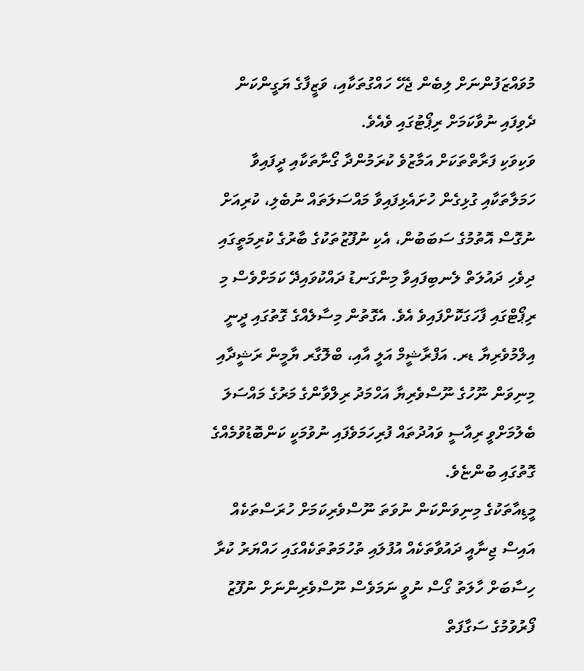މުވައްޒަފުންނަށް ލިބެން ޖެހޭ ހައްގުތަކާއި، ވަޒީފާގެ ޔަގީންކަން ދެވިފައި ނުވާކަމަށް ރިޕޯޓުގައި ވެއެވެ.
ވަކިވަކި ފަރާތްތަކަށް އަމާޒުވެ ކުރަމުންދާ ގޯނާތަކާއި ދީފައިވާ ހަމަލާތަކާއި ގުޅިގެން ހުށައެޅިފައިވާ މައްސަލަތައް ނުބެލި، ކުރިއަށް ނުގޮސް އޮތުމުގެ ސަބަބުން، އެކި ނުފޫޒުތަކުގެ ބާރުގެ ކުރިމަތީގައި ދިވެހި ދައުލަތް ލެނބިފައިވާ މިންގަނޑު ދައްކުވައިދޭ ކަމަށްވެސް މި ރިޕޯޓްގައި ފާހަގަކޮށްފައިވެ އެވެ. އެގޮތުން މިސާލެއްގެ ގޮތުގައި ދީނީ އިލްމުވެރިޔާ ޑރ. އަފްރާޝީމް އަލީ އާއި، ބްލޮގާރ ޔާމީން ރަޝީދާއި މިނިވަން ނޫހުގެ ނޫސްވެރިޔާ އަހްމަދު ރިލްވާންގެ މަރުގެ މައްސަލަ ބެލުމަށްވީ ރިއާސީ ވައުދުތައް ފުރިހަމަވެފައި ނުވުމަކީ ކަންބޮޑުވުމެއްގެ ގޮތުގައި ބުންޏެވެ.
މީޑިއާތަކުގެ މިނިވަންކަން ނުވަތަ ނޫސްވެރިކަމަށް ހުރަސްތަކެއް އައިސް ޖިނާއީ ދައުވާތަކެއް އުފުލައި ތުހުމަތުތަކެއްގައި ހައްޔަރު ކުރާ ހިސާބަށް ހާލަތު ގޯސް ނުވީ ނަމަވެސް ނޫސްވެރިންނަށް ނުފޫޒު ފޯރުވުމުގެ ސަގާފަތް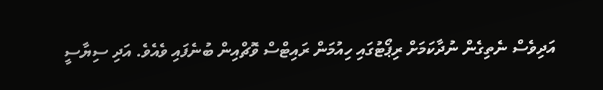އަދިވެސް ނެތިގެން ނުދާކަމަށް ރިޕޯޓުގައި ހިއުމަން ރައިޓްސް ވޮޗްއިން ބުނެފައި ވެއެވެ. އަދި ސިޔާސީ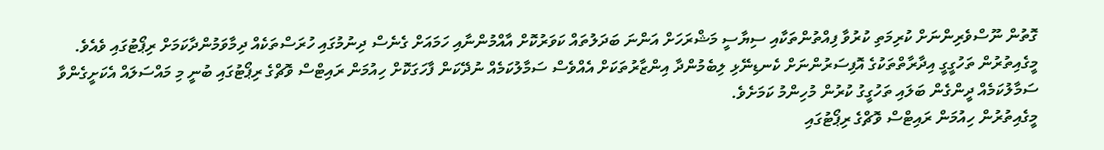ގޮތުން ނޫސްވެރިންނަށް ކުރިމަތި ކުރުވާ ފިއްތުންތަކާއި ސިޔާސީ މަޝްރަހަށް އަންނަ ބަދަލުތައް ކަވަރުކޮށް އާއްމުންނާއި ހަމައަށް ގެނެސް ދިނުމުގައި ހުރަސްތަކެއް ދިމާވަމުންދާކަމަށް ރިޕޯޓުގައި ވެއެވެ.
މީގެއިތުރުން ތަހުގީގީ އިދާރާތްތަކުގެ އޮފިސަރުންނަށް ކެނޑިނޭޅި ލިބެމުންދާ އިންޒާރުތަކަށް އެއްވެސް ސަމާލުކަމެއް ނުދޭކަން ފާހަގަކޮށް ހިއުމަން ރައިޓްސް ވޮޗްގެ ރިޕޯޓުގައި ބުނީ މި މައްސަލައް އެކަށީގެންވާ ސަމާލުކަމެއް ދީންގެން ބަލައި ތަހުގީގު ކުރުން މުހިންމު ކަމަށެވެ.
މީގެއިތުރުން ހިއުމަން ރައިޓްސް ވޮޗްގެ ރިޕޯޓުގައި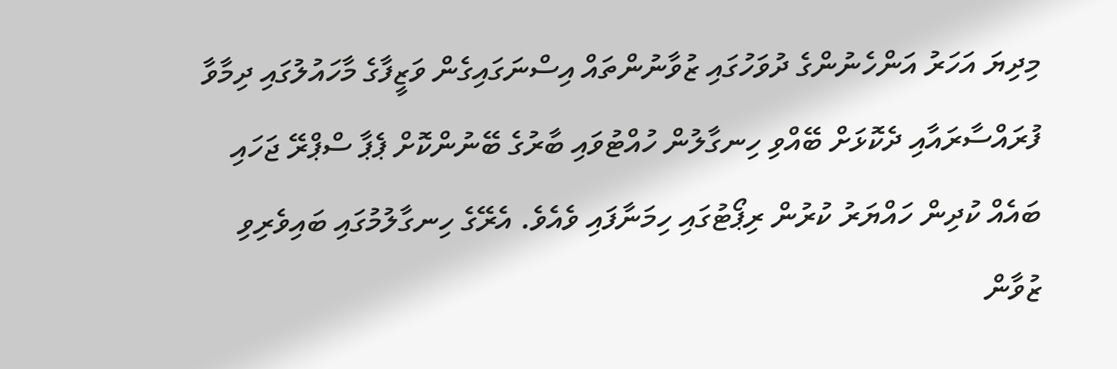މިދިޔަ އަހަރު އަންހެނުންގެ ދުވަހުގައި ޒުވާނުންތައް އިސްނަގައިގެން ވަޒީފާގެ މާހައުލުގައި ދިމާވާ ފުރައްސާރައާއި ދެކޮޅަށް ބޭއްވި ހިނގާލުން ހުއްޓުވައި ބާރުގެ ބޭނުންކޮށް ޕެޕާ ސްޕްރޭ ޖަހައި ބައެއް ކުދިން ހައްޔަރު ކުރުން ރިޕޯޓުގައި ހިމަނާފައި ވެއެވެ. އެރޭގެ ހިނގާލުމުގައި ބައިވެރިވި ޒުވާން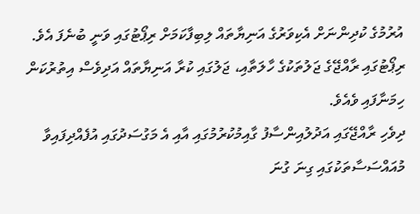އުރުމުގެ ކުދިންނަށް އެކިވަރުގެ އަނިޔާތައް ލިބިފާކަމަށް ރިޕޯޓުގައި ވަނީ ބުނެފަ އެވެ.
ރިޕޯޓުގައި ރާއްޖޭގެ ޖަލުތަކުގެ ހާލަތާއި، ޖަލުގައި ކުރާ އަނިޔާތައް އަދިވެސް އިތުރުކަން ހިމަނާފައި ވެއެވެ.
ދިވެހި ރާއްޖޭގައި އަދުލުއިންސާފު ގާއިމުކުރުމުގައި އާއި އެ މަގުސަދުގައި އުފެއްދިފައިވާ މުއައްސަސާތަކުގައި ގިނަ ގުނަ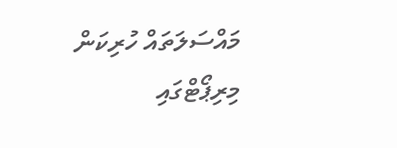މައްސަލަތައް ހުރިކަން މިރިޕޯޓްގައި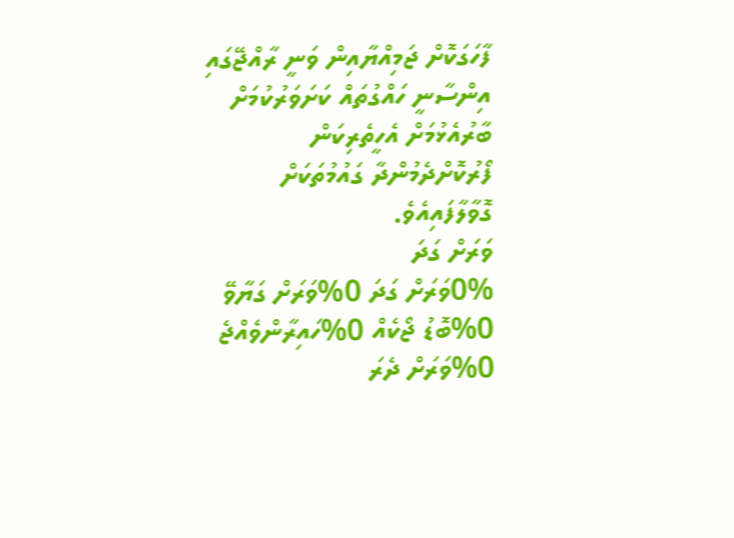ފާހަގަކޮށް ޖަމިއްޔާއިން ވަނީ ރާއްޖޭގައި އިންސާނީ ހައްގުތައް ކަށަވަރުކުމަށް ބާރުއެޅުމަށް އެހީތެރިކަން ފޯރުކޮށްދެމުންދާ ގައުމުތަކަށް ގޮވާލާފައިއެވެ.
ވަރަށް ގަދަ
0%ވަރަށް ގަދަ 0%ވަރަށް ގަޔާވޭ 0%ބޮޑު ޖޯކެއް 0%ހައިރާންވެއްޖެ 0%ވަރަށް ދެރަ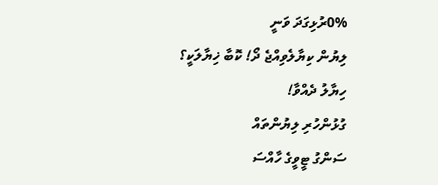0%ރުޅިގަދަ ވަނީ
ލިޔުން ކިޔާލެވިއްޖެ ދޯ! ކޮބާ ޚިޔާލަކީ؟
ހިޔާލު ދެއްވާ!
ގުޅުންހުރި ލިޔުންތައް
ސަންގު ޓީވީގެ ހާއްސަ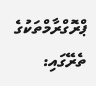ޕްރޮގްރާމްތަކުގެ ތެރޭގައި: